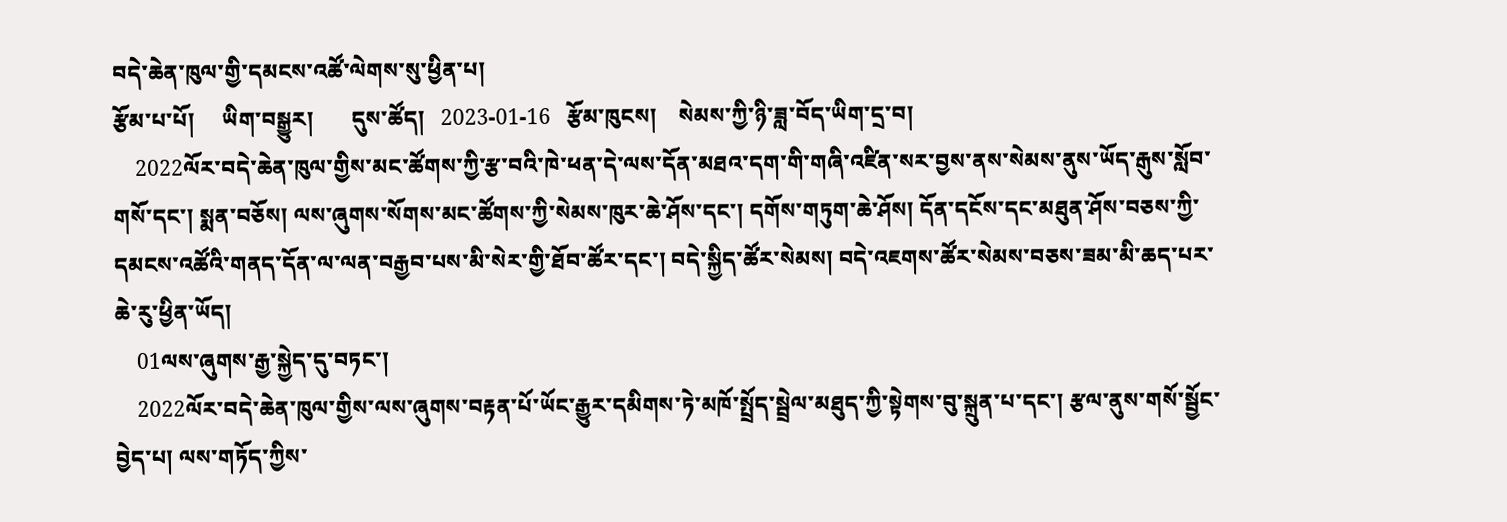བདེ་ཆེན་ཁུལ་གྱི་དམངས་འཚོ་ལེགས་སུ་ཕྱིན་པ།
རྩོམ་པ་པོ།     ཡིག་བསྒྱུར།       དུས་ཚོད།   2023-01-16   རྩོམ་ཁུངས།    སེམས་ཀྱི་ཉི་ཟླ་བོད་ཡིག་དྲ་བ།
    2022ལོར་བདེ་ཆེན་ཁུལ་གྱིས་མང་ཚོགས་ཀྱི་རྩ་བའི་ཁེ་ཕན་དེ་ལས་དོན་མཐའ་དག་གི་གཞི་འཛིན་སར་བྱས་ནས་སེམས་ནུས་ཡོད་རྒུས་སློབ་གསོ་དང་། སྨན་བཅོས། ལས་ཞུགས་སོགས་མང་ཚོགས་ཀྱི་སེམས་ཁུར་ཆེ་ཤོས་དང་། དགོས་གཏུག་ཆེ་ཤོས། དོན་དངོས་དང་མཐུན་ཤོས་བཅས་ཀྱི་དམངས་འཚོའི་གནད་དོན་ལ་ལན་བརྒྱབ་པས་མི་སེར་གྱི་ཐོབ་ཚོར་དང་། བདེ་སྐྱིད་ཚོར་སེམས། བདེ་འཇགས་ཚོར་སེམས་བཅས་ཟམ་མི་ཆད་པར་ཆེ་རུ་ཕྱིན་ཡོད།
    01ལས་ཞུགས་རྒྱ་སྐྱེད་དུ་བཏང་།
    2022ལོར་བདེ་ཆེན་ཁུལ་གྱིས་ལས་ཞུགས་བརྟན་པོ་ཡོང་རྒྱུར་དམིགས་ཏེ་མཁོ་སྤྲོད་སྦྲེལ་མཐུད་ཀྱི་སྟེགས་བུ་སྐྲུན་པ་དང་། རྩལ་ནུས་གསོ་སྦྱོང་བྱེད་པ། ལས་གཏོད་ཀྱིས་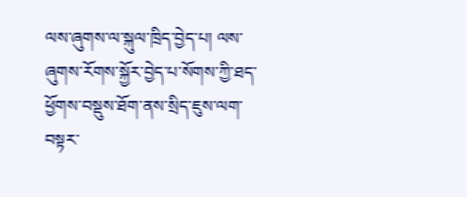ལས་ཞུགས་ལ་སྐུལ་ཁྲིད་བྱེད་པ། ལས་ཞུགས་རོགས་སྐྱོར་བྱེད་པ་སོགས་ཀྱི་ཐད་ཕྱོགས་བསྡུས་ཐོག་ནས་སྲིད་ཇུས་ལག་བསྟར་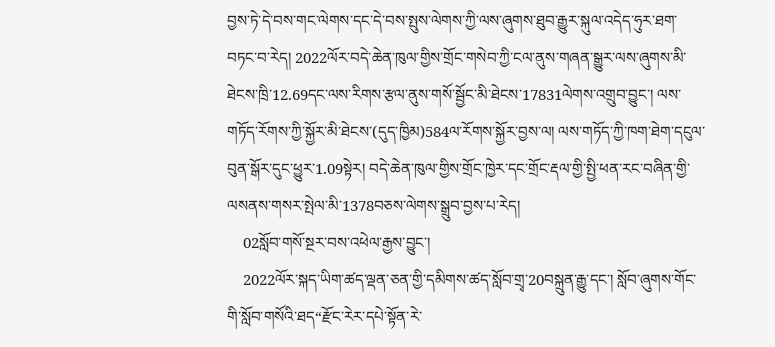བྱས་ཏེ་དེ་བས་གང་ལེགས་དང་དེ་བས་སྤུས་ལེགས་ཀྱི་ལས་ཞུགས་ཐུབ་རྒྱུར་སྐུལ་འདེད་ཧུར་ཐག་བཏང་བ་རེད། 2022ལོར་བདེ་ཆེན་ཁུལ་གྱིས་གྲོང་གསེབ་ཀྱི་ངལ་ནུས་གཞན་སྒྱུར་ལས་ཞུགས་མི་ཐེངས་ཁྲི་12.69དང་ལས་རིགས་རྩལ་ནུས་གསོ་སྦྱོང་མི་ཐེངས་17831ལེགས་འགྲུབ་བྱུང་། ལས་གཏོད་རོགས་ཀྱི་སྐྱོར་མི་ཐེངས་(དུད་ཁྱིམ)584ལ་རོགས་སྐྱོར་བྱས་ལ། ལས་གཏོད་ཀྱི་ཁག་ཐེག་དངུལ་བུན་སྒོར་དུང་ཕྱུར་1.09སྟེར། བདེ་ཆེན་ཁུལ་གྱིས་གྲོང་ཁྱེར་དང་གྲོང་རྡལ་གྱི་སྤྱི་ཕན་རང་བཞིན་གྱི་ལསནས་གསར་སྤེལ་མི་1378བཅས་ལེགས་སྒྲུབ་བྱས་པ་རེད།
    02སློབ་གསོ་སྔར་བས་འཕེལ་རྒྱས་བྱུང་།
    2022ལོར་སྐད་ཡིག་ཚད་ལྡན་ཅན་གྱི་དམིགས་ཚད་སློབ་གྲྭ་20བསྐྲུན་རྒྱུ་དང་། སློབ་ཞུགས་གོང་གི་སློབ་གསོའི་ཐད“རྫོང་རེར་དཔེ་སྟོན་རེ་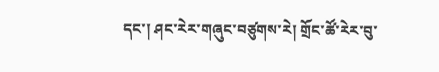དང་། ཤང་རེར་གཞུང་བཙུགས་རེ། གྲོང་ཚོ་རེར་བུ་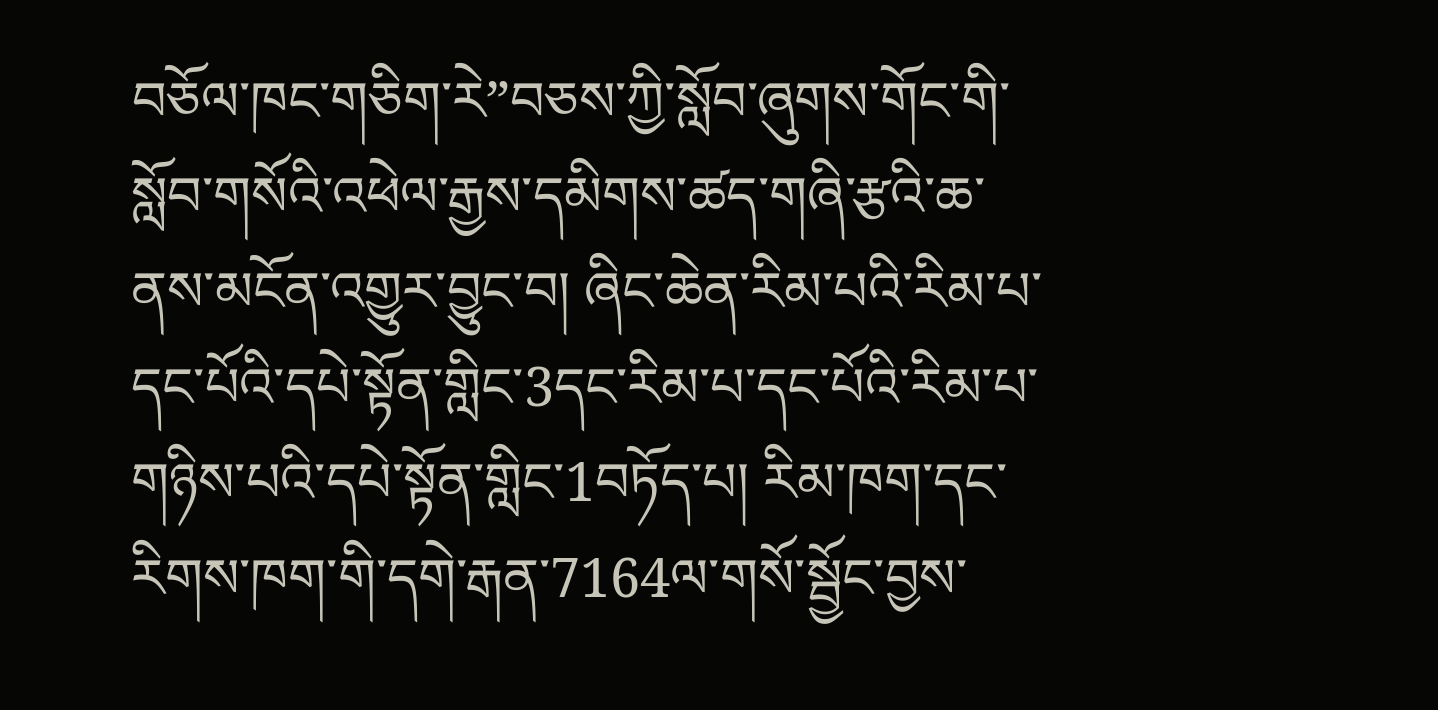བཅོལ་ཁང་གཅིག་རེ”བཅས་ཀྱི་སློབ་ཞུགས་གོང་གི་སློབ་གསོའི་འཕེལ་རྒྱས་དམིགས་ཚད་གཞི་རྩའི་ཆ་ནས་མངོན་འགྱུར་བྱུང་བ། ཞིང་ཆེན་རིམ་པའི་རིམ་པ་དང་པོའི་དཔེ་སྟོན་གླིང་3དང་རིམ་པ་དང་པོའི་རིམ་པ་གཉིས་པའི་དཔེ་སྟོན་གླིང་1བཏོད་པ། རིམ་ཁག་དང་རིགས་ཁག་གི་དགེ་རྒན་7164ལ་གསོ་སྦྱོང་བྱས་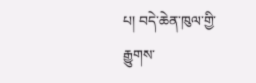པ། བདེ་ཆེན་ཁུལ་གྱི་རྒྱུགས་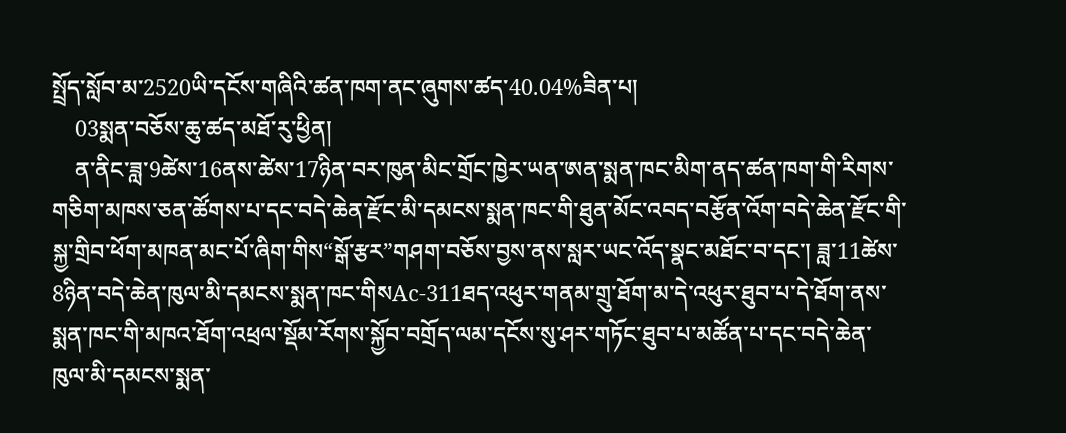སྤྲོད་སློབ་མ་2520ཡི་དངོས་གཞིའི་ཚན་ཁག་ནང་ཞུགས་ཚད་40.04%ཟིན་པ།
    03སྨན་བཅོས་ཆུ་ཚད་མཐོ་རུ་ཕྱིན།
    ན་ནིང་ཟླ་9ཚེས་16ནས་ཚེས་17ཉིན་བར་ཁུན་མིང་གྲོང་ཁྱེར་ཡན་ཨན་སྨན་ཁང་མིག་ནད་ཚན་ཁག་གི་རིགས་གཅིག་མཁས་ཅན་ཚོགས་པ་དང་བདེ་ཆེན་རྫོང་མི་དམངས་སྨན་ཁང་གི་ཐུན་མོང་འབད་བརྩོན་འོག་བདེ་ཆེན་རྫོང་གི་སྐྱ་གྲིབ་ཕོག་མཁན་མང་པོ་ཞིག་གིས“སྒོ་རྩར”གཤག་བཅོས་བྱས་ནས་སླར་ཡང་འོད་སྣང་མཐོང་བ་དང་། ཟླ་11ཚེས་8ཉིན་བདེ་ཆེན་ཁུལ་མི་དམངས་སྨན་ཁང་གིསAc-311ཐད་འཕུར་གནམ་གྲུ་ཐོག་མ་དེ་འཕུར་ཐུབ་པ་དེ་ཐོག་ནས་སྨན་ཁང་གི་མཁའ་ཐོག་འཕྲལ་སྡོམ་རོགས་སྐྱོབ་བགྲོད་ལམ་དངོས་སུ་ཤར་གཏོང་ཐུབ་པ་མཚོན་པ་དང་བདེ་ཆེན་ཁུལ་མི་དམངས་སྨན་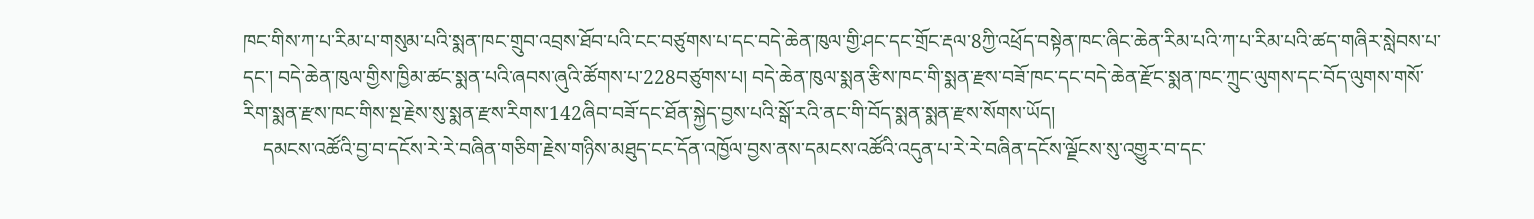ཁང་གིས་ཀ་པ་རིམ་པ་གསུམ་པའི་སྨན་ཁང་གྲུབ་འབྲས་ཐོབ་པའི་ངང་བཙུགས་པ་དང་བདེ་ཆེན་ཁུལ་གྱི་ཤང་དང་གྲོང་རྡལ་8ཀྱི་འཕྲོད་བསྟེན་ཁང་ཞིང་ཆེན་རིམ་པའི་ཀ་པ་རིམ་པའི་ཚད་གཞིར་སླེབས་པ་དང་། བདེ་ཆེན་ཁུལ་གྱིས་ཁྱིམ་ཚང་སྨན་པའི་ཞབས་ཞུའི་ཚོགས་པ་228བཙུགས་པ། བདེ་ཆེན་ཁུལ་སྨན་རྩིས་ཁང་གི་སྨན་རྫས་བཟོ་ཁང་དང་བདེ་ཆེན་རྫོང་སྨན་ཁང་ཀྲུང་ལུགས་དང་བོད་ལུགས་གསོ་རིག་སྨན་རྫས་ཁང་གིས་སྔ་རྗེས་སུ་སྨན་རྫས་རིགས་142ཞིབ་བཟོ་དང་ཐོན་སྐྱེད་བྱས་པའི་སྒོ་རའི་ནང་གི་བོད་སྨན་སྨན་རྫས་སོགས་ཡོད།
    དམངས་འཚོའི་བྱ་བ་དངོས་རེ་རེ་བཞིན་གཅིག་རྗེས་གཉིས་མཐུད་ངང་དོན་འཁྱོལ་བྱས་ནས་དམངས་འཚོའི་འདུན་པ་རེ་རེ་བཞིན་དངོས་ལྗོངས་སུ་འགྱུར་བ་དང་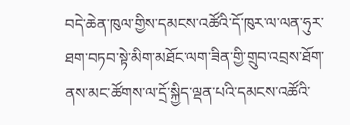བདེ་ཆེན་ཁུལ་གྱིས་དམངས་འཚོའི་དོ་ཁུར་ལ་ལན་ཧུར་ཐག་བཏབ་སྟེ་མིག་མཐོང་ལག་ཟིན་གྱི་གྲུབ་འབྲས་ཐོག་ནས་མང་ཚོགས་ལ་དྲོ་སྐྱིད་ལྡན་པའི་དམངས་འཚོའི་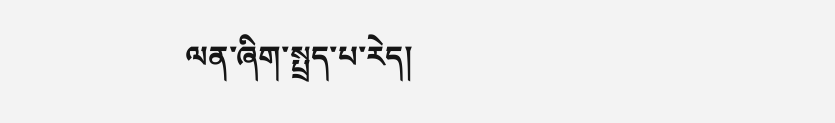ལན་ཞིག་སྤྲད་པ་རེད།